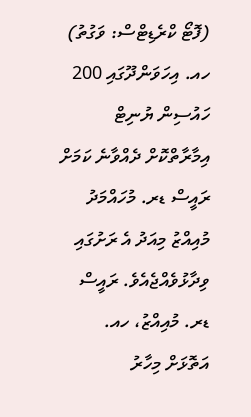(ފޮޓޯ ކްރެޑިޓްސް: ވަގުތު)
ހއ. އިހަވަންދޫގައި 200 ހައުސިން ޔުނިޓް އިމާރާތްކޮށް ދެއްވާނެ ކަމަށް ރައީސް ޑރ. މުހައްމަދު މުއިއްޒު މިއަދު އެ ރަށުގައި ވިދާޅުވެއްޖެއެވެ. ރައީސް ޑރ. މުއިއްޒު، ހއ. އަތޮޅަށް މިހާރު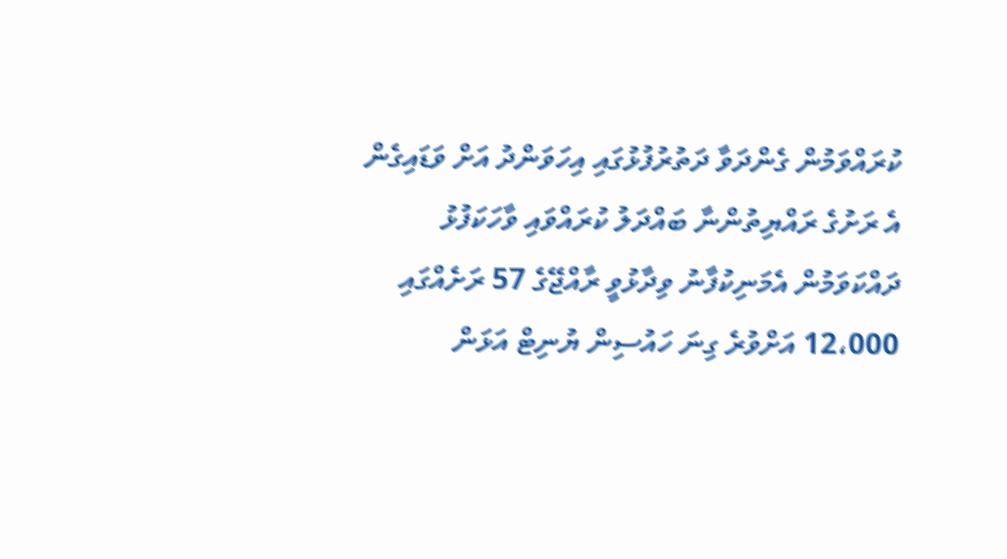ކުރައްވަމުން ގެންދަވާ ދަތުރުފުޅުގައި އިހަވަންދު އަށް ވަޑައިގެން އެ ރަށުގެ ރައްޔިތުންނާ ބައްދަލު ކުރައްވައި ވާހަކަފުޅު ދައްކަވަމުން އެމަނިކުފާނު ވިދާޅުވީ ރާއްޖޭގެ 57 ރަށެއްގައި 12،000 އަށްވުރެ ގިނަ ހައުސިން ޔުނިޓް އަޅަން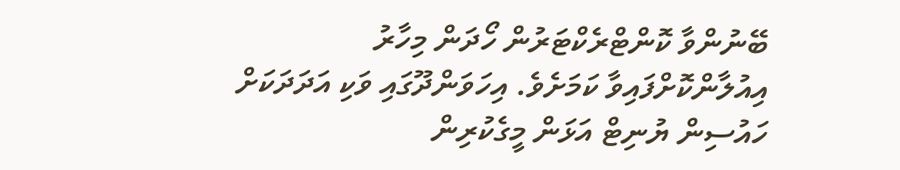ބޭނުންވާ ކޮންޓްރެކްޓަރުން ހޯދަން މިހާރު އިއުލާންކޮށްފައިވާ ކަމަށެވެ. އިހަވަންދޫގައި ވަކި އަދަދަކަށް ހައުސިން ޔުނިޓް އަޅަން މީގެކުރިން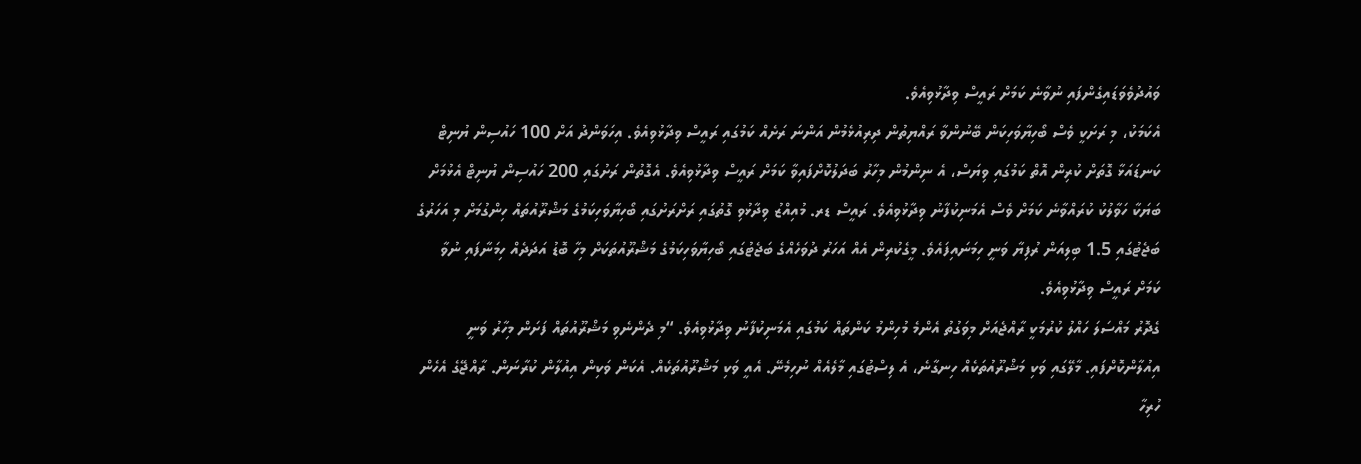ވައުދުވެވަޑައިގެންފައި ނުވާނެ ކަމަށް ރައީސް ވިދާޅުވިއެވެ.
އެކަމަކު، މި ރަށަކީ ވެސް ބޯހިޔާވަހިކަން ބޭނުންވާ ރައްޔިތުން ދިރިއުޅެމުން އަންނަ ރަށެއް ކަމުގައި ރައީސް ވިދާޅުވިއެވެ. އިހަވަންދު އަށް 100 ހައުސިން ޔުނިޓް ކަނޑައަޅާ ގޮތަށް ކުރިން އޮތް ކަމުގައި ވިޔަސް، އެ ނިންމުން މިހާރު ބަދަލުކޮށްފައިވާ ކަމަށް ރައީސް ވިދާޅުވިއެވެ. އެގޮތުން ރަށުގައި 200 ހައުސިން ޔުނިޓް އެޅުމަށް ބަޔަކާ ހަވާލުކު ކުރައްވާނެ ކަމަށް ވެސް އެމަނިކުފާނު ވިދާޅުވިއެވެ. ރައީސް ޑރ. މުއިއްޒު ވިދާޅުވި ގޮތުގައި ރަށްރަށުގައި ބޯހިޔާވަހިކަމުގެ މަޝްރޫއުތައް ހިންގުމަށް މި އަހަރުގެ ބަޖެޓުގައި 1.5 ބިލިއަން ރުފިޔާ ވަނީ ހިމަނައިފައެވެ. މީގެކުރިން އެއް އަހަރު ދުވަހެއްގެ ބަޖެޓުގައި ބޯހިޔާވަހިކަމުގެ މަޝްރޫއުތަކަށް މިހާ ބޮޑު އަދަދެއް ހިމަނާފައި ނުވާ ކަމަށް ރައީސް ވިދާޅުވިއެވެ.
ގެދޮރު މައްސަލަ ހައްލު ކުރުމަކީ ރާއްޖެއަށް މިވަގުތު އެންމެ މުހިންމު ކަންތައް ކަމުގައި އެމަނިކުފާނު ވިދާޅުވިއެވެ. “މި ދެންނެވި މަޝްރޫއުތައް ފަށަން މިހާރު ވަނީ އިއުލާންކޮށްފައި. މާލޭގައި ވަކި މަޝްރޫއުތަކެއް ހިނގާނެ، އެ ލިސްޓުގައި މާލެއެއް ނުހިމެނޭ. އެއީ ވަކި މަޝްރޫއުތަކެއް. އެކަން ވަކިން އިއުލާން ކުރާނަން. ރާއްޖޭގެ އެހެން ހުރިހާ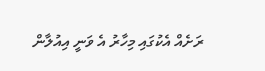ރަށެއް އެކުގައި މިހާރު އެ ވަނީ އިއުލާން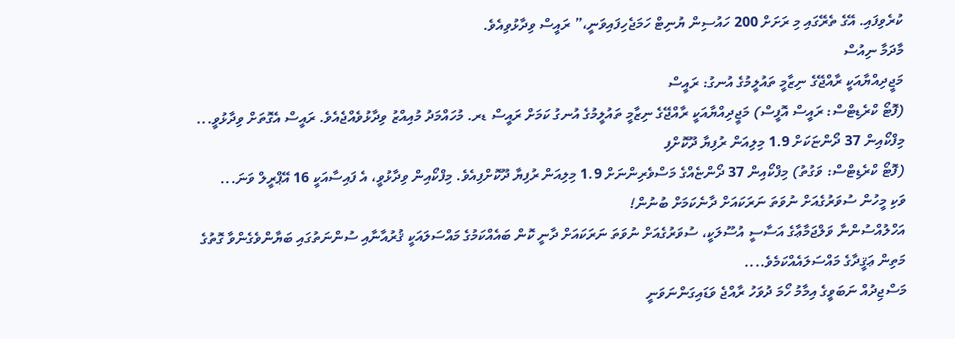ކުރެވިފައި. އޭގެ ތެރޭގައި މި ރަށަށް 200 ހައުސިން ޔުނިޓް ހަމަޖެހިފައިވަނީ،” ރައީސް ވިދާޅުވިއެވެ.
މާދަމާ ނިއުސް
މަޖީދިއްޔާއަކީ ރާއްޖޭގެ ނިޒާމީ ތައުލީމުގެ އުނގު: ރައީސް
(ފޮޓޯ ކްރެޑިޓްސް: ރައީސް އޮފީސް) މަޖީދިއްޔާއަކީ ރާއްޖޭގެ ނިޒާމީ ތައުލީމުގެ އުނގު ކަމަށް ރައީސް ޑރ. މުހައްމަދު މުއިއްޒު ވިދާޅުވެއްޖެއެވެ. ރައީސް އެގޮތަށް ވިދާޅުވީ...
މިފްކޯއިން 37 ދޯންޏަކަށް 1.9 މިލިއަން ރުފިޔާ ދޫކޮށްފި
(ފޮޓޯ ކްރެޑިޓްސް: ވަގުތު) މިފްކޯއިން 37 ދޯންޏެއްގެ މަސްވެރިންނަށް 1.9 މިލިއަން ރުފިޔާ ދޫކޮށްފިއެވެ. މިފްކޯއިން ވިދާޅުވީ، އެ ފައިސާއަކީ 16 އޭޕްރީލް ވަނަ...
ވަކި މީހުން ސުވަރުގެއަށް ނުވަތަ ނަރަކައަށް ދާނެކަމަށް ބުނުން!
އަހްލުއްސުންނާ ވަލްޖަމާޢާގެ އަސާސީ އުސޫލަކީ، ސުވަރުގެއަށް ނުވަތަ ނަރަކައަށް ދާނީ ކޮން ބައެއްކަމުގެ މައްސަލައަކީ ޤުރުއާނާއި ސުންނަތުގައި ބަޔާންވެގެންވާ ގޮތުގެ މަތިން ޢަޤީދާގެ މައްސަލައެއްކަމެވެ....
މަސްޖިދުއް ނަބަވީގެ އިމާމު ހޯމަ ދުވަހު ރާއްޖެ ވަޑައިގަންނަވަނީ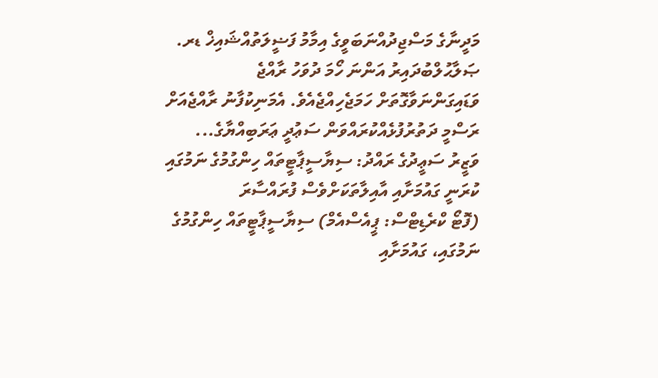މަދީނާގެ މަސްޖިދުއްނަބަވީގެ އިމާމު ފަޟީލަތުއްޝައިޚް ޑރ. ޞަލާޙުލްބުދައިރު އަންނަ ހޯމަ ދުވަހު ރާއްޖެ ވަޑައިގަންނަވާގޮތަށް ހަމަޖެހިއްޖެއެވެ. އެމަނިކުފާނު ރާއްޖެއަށް ރަސްމީ ދަތުރުފުޅެއްކުރައްވަން ސަޢުދީ ޢަރަބިއްޔާގެ...
ވަޒީރު ސަޢީދުގެ ރައްދު: ސިޔާސީޕާޓީތައް ހިންގުމުގެ ނަމުގައި ކުރަނީ ގައުމަށާއި އާއިލާތަކަށްވެސް ފުރައްސާރަ
(ފޮޓޯ ކްރެޑިޓްސް: ޕީއެސްއެމް) ސިޔާސީޕާޓީތައް ހިންގުމުގެ ނަމުގައި، ގައުމަށާއި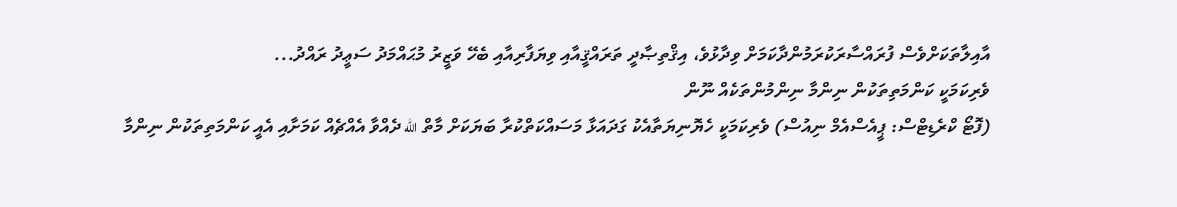އާއިލާތަކަށްވެސް ފުރައްސާރަކުރަމުންދާކަމަށް ވިދާޅުވެ، އިޤްތިޞާދީ ތަރައްޤީއާއި ވިޔަފާރިއާއި ބެހޭ ވަޒީރު މުޙައްމަދު ސަޢީދު ރައްދު...
ވެރިކަމަކީ ކަންމަތިތަކުން ނިންމާ ނިންމުންތަކެއް ނޫން
(ފޮޓޯ ކްރެޑިޓްސް: ޕީއެސްއެމް ނިއުސް) ވެރިކަމަކީ ހެޔޮނިޔަތާއެކު ގަދައަޅާ މަސައްކަތްކުރާ ބަޔަކަށް މާތް الله ދެއްވާ އެއްޗެއް ކަމަށާއި އެއީ ކަންމަތިތަކުން ނިންމާ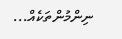ނިންމުންތަކެއް...